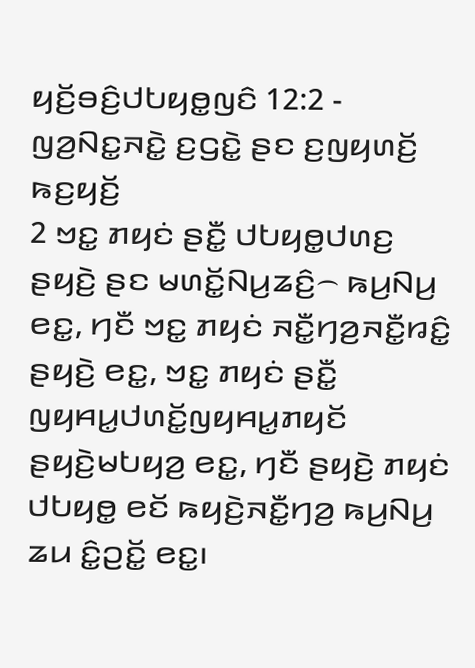ꤟꤢꤩ꤬ꤋꤢꤨ꤬ꤓꤝꤟꤥ꤭ꤜꤢꤨ 12:2 - ꤜꤤ꤬ꤡꤢ꤭ꤏꤢꤧ꤭ ꤢ꤬ꤞꤢꤧ꤭ ꤔꤢ ꤢ꤬ꤜꤟꤛꤢꤩ꤬ ꤒꤢ꤬ꤟꤢꤩ꤬
2 ꤠꤢ꤭ ꤊꤟꤢꤦ ꤔꤢꤪ꤭ ꤓꤝꤟꤥ꤭ꤓꤛꤢ꤬ ꤔꤟꤢꤧ꤬ ꤔꤢ ꤗꤛꤢꤩ꤭ꤡꤣ꤬ꤘꤢꤨ꤬꤮ ꤒꤣ꤬ꤡꤣ꤬ ꤕꤢ꤭, ꤚꤢꤪ ꤠꤢ꤭ ꤊꤟꤢꤦ ꤏꤢꤪ꤭ꤚꤤ꤬ꤏꤢꤪ꤭ꤙꤢꤨ꤭ ꤔꤟꤢꤧ꤬ ꤕꤢ꤭, ꤠꤢ꤭ ꤊꤟꤢꤦ ꤔꤢꤪ꤭ ꤜꤟꤌꤣ꤭ꤓꤛꤢꤩ꤭ꤜꤟꤌꤣ꤭ꤊꤟꤢꤩ ꤔꤟꤢꤧ꤬ꤗꤝꤟꤤ꤬ ꤕꤢ꤭, ꤚꤢꤪ ꤔꤟꤢꤧ꤬ ꤊꤟꤢꤦ ꤓꤝꤟꤥ꤭ ꤕꤢꤩ ꤒꤟꤢꤧ꤬ꤏꤢꤪ꤭ꤚꤤ꤬ ꤒꤣ꤬ꤡꤣ꤬ ꤘꤣ ꤢꤨ꤭ꤑꤢꤩ꤭ ꤕꤢ꤭꤯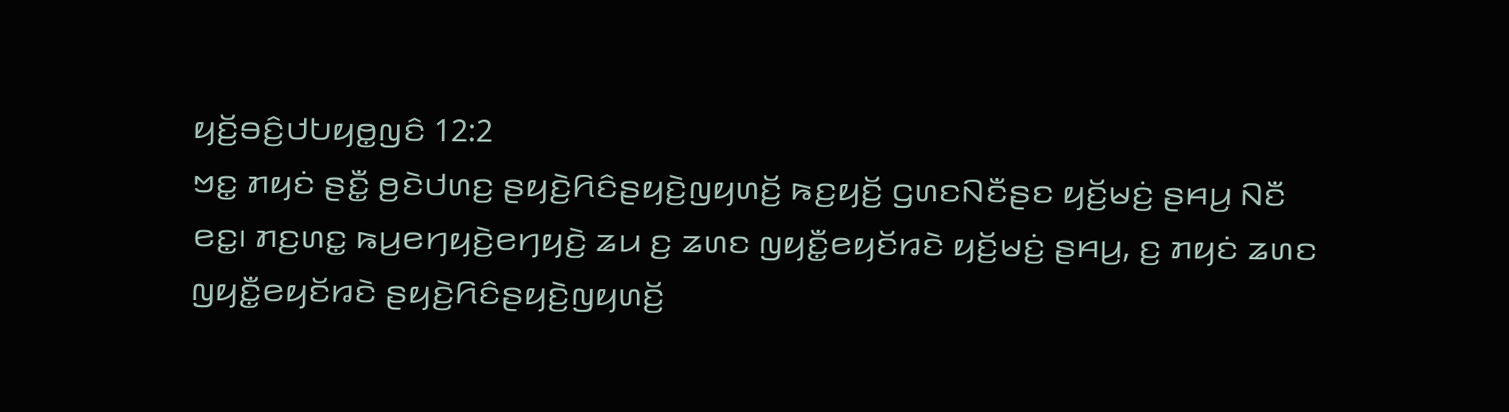ꤟꤢꤩ꤬ꤋꤢꤨ꤬ꤓꤝꤟꤥ꤭ꤜꤢꤨ 12:2
ꤠꤢ꤭ ꤊꤟꤢꤦ ꤔꤢꤪ꤭ ꤥ꤬ꤢꤧꤓꤛꤢ꤬ ꤔꤟꤢꤧ꤬ꤖꤢꤨꤔꤟꤢꤧ꤬ꤜꤟꤛꤢꤩ꤬ ꤒꤢ꤬ꤟꤢꤩ꤬ ꤞꤛꤢꤡꤢꤪꤔꤢ ꤟꤢꤩ꤬ꤗꤢꤦ꤬ ꤔꤌꤣ꤬ ꤡꤢꤪ ꤕꤢ꤭꤯ ꤊꤢ꤬ꤛꤢ꤭ ꤒꤣ꤬ꤕꤚꤟꤢꤧ꤬ꤕꤚꤟꤢꤧ꤬ ꤘꤣ ꤢ꤬ ꤘꤛꤢ ꤜꤟꤢꤪ꤭ꤕꤟꤢꤩꤙꤢꤧ ꤟꤢꤩ꤬ꤗꤢꤦ꤬ ꤔꤌꤣ꤬, ꤢ꤬ ꤊꤟꤢꤦ ꤘꤛꤢ ꤜꤟꤢꤪ꤭ꤕꤟꤢꤩꤙꤢꤧ ꤔꤟꤢꤧ꤬ꤖꤢꤨꤔꤟꤢꤧ꤬ꤜꤟꤛꤢꤩ꤬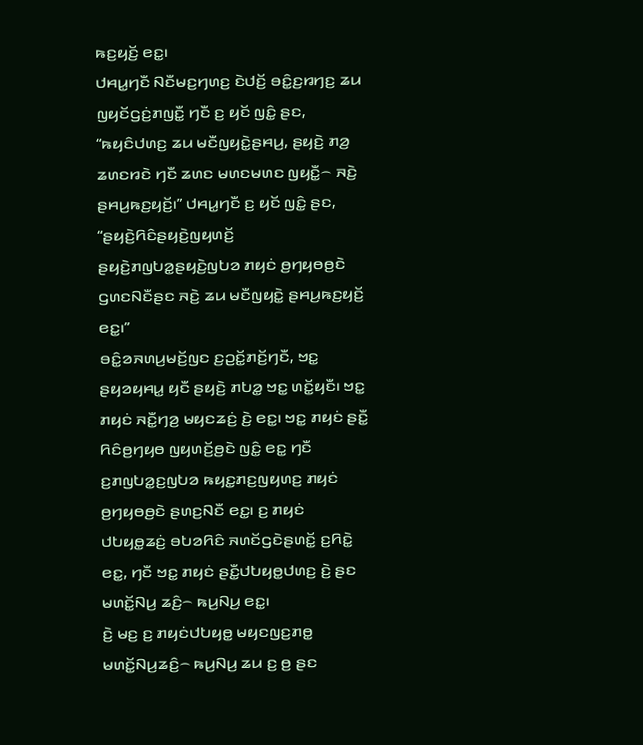ꤒꤢ꤬ꤟꤢꤩ꤬ ꤕꤢ꤭꤯
ꤓꤌꤣ꤭ꤚꤢꤪ ꤡꤢꤪꤗꤢ꤬ꤚꤛꤢ꤬ ꤢꤧꤓꤢꤩ꤬ ꤋꤢꤨ꤭ꤢ꤬ꤙꤚꤢ꤬ ꤘꤣ ꤜꤟꤢꤩꤞꤢꤦ꤬ꤊꤜꤢꤪ꤭ ꤚꤢꤪ ꤢ꤬ ꤟꤢꤩ ꤜꤢꤨ꤭ ꤔꤢ, “ꤒꤟꤢꤨꤓꤛꤢ꤬ ꤘꤣ ꤗꤢꤪꤜꤟꤢꤧ꤭ꤔꤌꤣ꤬, ꤔꤟꤢꤧ꤬ ꤊꤤ꤬ ꤘꤛꤢꤙꤢꤧ ꤚꤢꤪ ꤘꤛꤢ ꤗꤛꤢꤗꤛꤢ ꤜꤟꤢꤪ꤭꤮ ꤏꤢꤧ꤬ ꤔꤌꤣ꤬ꤒꤢ꤬ꤟꤢꤩ꤬꤯” ꤓꤌꤣ꤭ꤚꤢꤪ ꤢ꤬ ꤟꤢꤩ ꤜꤢꤨ꤭ ꤔꤢ, “ꤔꤟꤢꤧ꤬ꤖꤢꤨꤔꤟꤢꤧ꤬ꤜꤟꤛꤢꤩ꤬ ꤔꤟꤢꤧ꤬ꤊꤜꤝꤤ꤭ꤔꤟꤢꤧ꤬ꤜꤝꤤ ꤊꤟꤢꤦ ꤥ꤬ꤚꤟꤥꤥ꤬ꤢꤧ ꤞꤛꤢꤡꤢꤪꤔꤢ ꤏꤢꤧ꤬ ꤘꤣ ꤗꤢꤪꤜꤟꤢꤧ꤭ ꤔꤌꤣ꤬ꤒꤢ꤬ꤟꤢꤩ꤬ ꤕꤢ꤭꤯”
ꤋꤢꤨ꤭ꤤꤏꤛꤣ꤬ꤗꤢꤩ꤬ꤜꤢ ꤢ꤬ꤑꤢꤩ꤭ꤊꤢꤩ꤬ꤚꤢꤪ, ꤠꤢ꤭ ꤔꤟꤤꤟꤌꤣ꤭ ꤟꤢꤪ ꤔꤟꤢꤧ꤬ ꤊꤝꤤ꤭ ꤠꤢ꤭ ꤛꤢꤩ꤭ꤟꤢꤪ꤯ ꤠꤢ꤭ ꤊꤟꤢꤦ ꤏꤢꤪ꤭ꤚꤤ꤬ ꤗꤟꤢꤘꤢꤦ꤬ ꤢꤧ꤬ ꤕꤢ꤭꤯ ꤠꤢ꤭ ꤊꤟꤢꤦ ꤔꤢꤪ꤭ ꤖꤢꤨꤥ꤬ꤚꤟꤥ ꤜꤟꤛꤢꤩ꤬ꤥ꤬ꤢꤧ ꤜꤢꤨ꤭ ꤕꤢ꤭ ꤚꤢꤪ ꤢ꤬ꤊꤜꤝꤤ꤭ꤢ꤬ꤜꤝꤤ ꤒꤟꤢ꤭ꤊꤢ꤬ꤜꤟꤛꤢ꤬ ꤊꤟꤢꤦ ꤥ꤬ꤚꤟꤥꤥ꤬ꤢꤧ ꤔꤛꤢ꤬ꤡꤢꤪ ꤕꤢ꤭꤯ ꤢ꤬ ꤊꤟꤢꤦ ꤓꤝꤟꤥ꤭ꤘꤢꤦ꤬ ꤋꤝꤤꤖꤢꤨ ꤏꤛꤢꤩꤞꤢꤧꤔꤛꤢꤩ꤭ ꤢ꤬ꤖꤢꤧ꤭ ꤕꤢ꤭, ꤚꤢꤪ ꤠꤢ꤭ ꤊꤟꤢꤦ ꤔꤢꤪ꤭ꤓꤝꤟꤥ꤭ꤓꤛꤢ꤬ ꤢꤧ꤬ ꤔꤢ ꤗꤛꤢꤩ꤭ꤡꤣ꤬ ꤘꤢꤨ꤬꤮ ꤒꤣ꤬ꤡꤣ꤬ ꤕꤢ꤭꤯
ꤢꤧ꤬ ꤗꤢ꤬ ꤢ꤬ ꤊꤟꤢꤦꤓꤝꤟꤥ꤭ ꤗꤟꤢꤜꤢ꤬ꤊꤥ꤭ ꤗꤛꤢꤩ꤭ꤡꤣ꤬ꤘꤢꤨ꤬꤮ ꤒꤣ꤬ꤡꤣ꤬ ꤘꤣ ꤢ꤬ ꤥ꤬ ꤔꤢ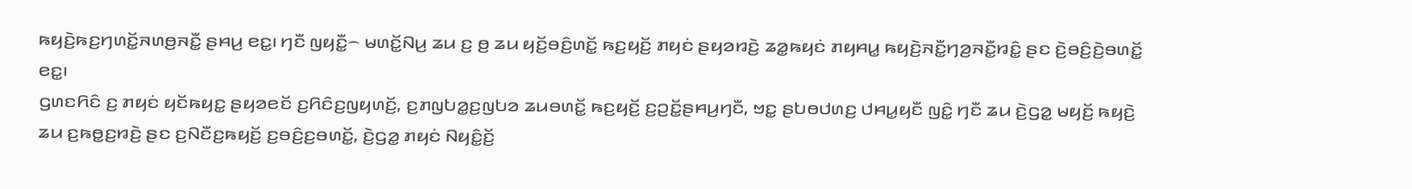ꤒꤟꤢꤧ꤬ꤒꤢ꤬ꤚꤛꤢꤩ꤭ꤏꤛꤥ꤬ꤏꤢꤪ꤭ ꤔꤌꤣ꤬ ꤕꤢ꤭꤯ ꤚꤢꤪ ꤜꤟꤢꤪ꤭꤮ ꤗꤛꤢꤩ꤭ꤡꤣ꤬ ꤘꤣ ꤢ꤬ ꤥ꤬ ꤘꤣ ꤟꤢꤩ꤬ꤋꤢꤨ꤬ꤛꤢꤩ꤭ ꤒꤢ꤬ꤟꤢꤩ꤬ ꤊꤟꤢꤦ ꤔꤟꤤꤙꤢꤧ꤬ ꤘꤤ꤭ꤒꤟꤢꤦ ꤊꤟꤌꤣ꤭ ꤒꤟꤢꤧ꤬ꤏꤢꤪ꤭ꤚꤤ꤬ꤏꤢꤪ꤭ꤙꤢꤨ꤭ ꤔꤢ ꤢꤧ꤬ꤋꤢꤨ꤬ꤢꤧ꤬ꤋꤛꤢꤩ꤭ ꤕꤢ꤭꤯
ꤞꤛꤢꤖꤢꤨ ꤢ꤬ ꤊꤟꤢꤦ ꤟꤢꤩꤒꤟꤢ꤭ ꤔꤟꤤꤕꤢꤩ ꤢ꤬ꤖꤢꤨꤢ꤬ꤜꤟꤛꤢꤩ꤬, ꤢ꤬ꤊꤜꤝꤤ꤭ꤢ꤬ꤜꤝꤤ ꤘꤣꤋꤛꤢꤩ꤭ ꤒꤢ꤬ꤟꤢꤩ꤬ ꤢ꤬ꤑꤢꤩ꤭ꤔꤌꤣ꤬ꤚꤢꤪ, ꤠꤢ꤭ ꤔꤝꤥꤓꤛꤢ꤬ ꤓꤌꤣ꤭ꤟꤢꤪ ꤜꤢꤨ꤭ ꤚꤢꤪ ꤘꤣ ꤢꤧ꤬ꤞꤤ꤭ ꤗꤟꤢꤩ꤬ ꤒꤟꤢꤧ꤬ ꤘꤣ ꤢ꤬ꤒꤥ꤭ꤢ꤬ꤙꤢꤧ꤬ ꤔꤢ ꤢ꤬ꤡꤢꤪꤢ꤬ꤒꤟꤢꤩ꤬ ꤢ꤬ꤋꤢꤨ꤬ꤢ꤬ꤋꤛꤢꤩ꤭, ꤢꤧ꤬ꤞꤤ꤭ ꤊꤟꤢꤦ ꤡꤟꤢꤨ꤭ꤢꤩ꤬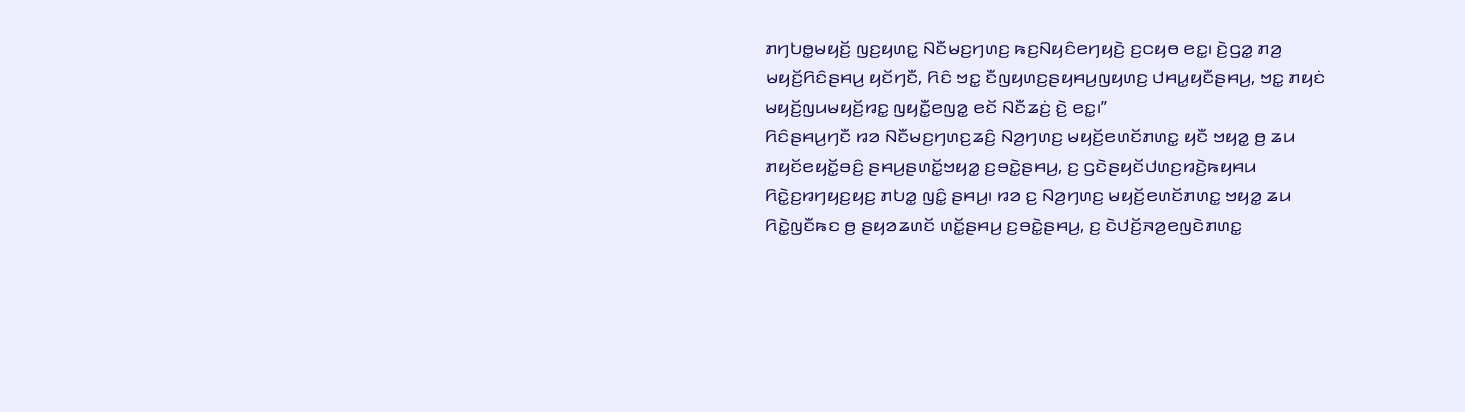ꤊꤚꤝꤥ꤭ꤗꤟꤢꤩ꤬ ꤜꤢ꤬ꤟꤛꤢ꤭ ꤡꤢꤪꤗꤢ꤬ꤚꤛꤢ꤬ ꤒꤢ꤬ꤡꤟꤢꤨꤕꤚꤟꤢꤧ꤬ ꤢ꤬ꤍꤟꤥ ꤕꤢ꤭꤯ ꤢꤧ꤬ꤞꤤ꤭ ꤊꤤ꤬ ꤗꤟꤢꤩ꤬ꤖꤢꤨꤔꤌꤣ꤬ ꤟꤢꤩꤚꤢꤪ, ꤖꤢꤨ ꤠꤢ꤭ ꤢꤪꤜꤟꤛꤢ꤬ꤔꤟꤌꤣ꤬ꤜꤟꤛꤢ꤬ ꤓꤌꤣ꤭ꤟꤢꤪꤔꤌꤣ꤬, ꤠꤢ꤭ ꤊꤟꤢꤦ ꤗꤟꤢꤩ꤬ꤜꤣꤗꤟꤢꤩ꤬ꤙꤢ꤭ ꤜꤟꤢꤪ꤭ꤕꤜꤤ꤭ ꤕꤢꤩ ꤡꤢꤪꤘꤢꤦ꤬ ꤢꤧ꤬ ꤕꤢ꤭꤯”
ꤖꤢꤨꤔꤌꤣ꤬ꤚꤢꤪ ꤙꤤ ꤡꤢꤪꤗꤢ꤬ꤚꤛꤢ꤬ꤘꤢꤨ꤬ ꤡꤤ꤬ꤚꤛꤢ꤬ ꤗꤟꤢꤩ꤬ꤕꤛꤢꤩꤊꤛꤢ꤭ ꤟꤢꤪ ꤠꤟꤤ꤭ ꤥ꤬ ꤘꤣ ꤊꤟꤢꤩꤕꤟꤢꤩ꤭ꤋꤢꤨ꤬ ꤔꤌꤣ꤬ꤔꤛꤢꤩ꤭ꤠꤟꤤ꤭ ꤢ꤬ꤋꤢꤧ꤭ꤔꤌꤣ꤬, ꤢ꤬ ꤞꤢꤧꤔꤟꤢꤩꤓꤛꤢ꤬ꤙꤢꤧ꤬ꤒꤟꤌꤣ ꤖꤢꤧ꤭ꤢ꤬ꤙꤚꤟꤢ꤬ꤟꤢ꤬ ꤊꤝꤤ꤭ ꤜꤢꤨ꤭ ꤔꤌꤣ꤬꤯ ꤙꤤ ꤢ꤬ ꤡꤤ꤬ꤚꤛꤢ꤬ ꤗꤟꤢꤩ꤬ꤕꤛꤢꤩꤊꤛꤢ꤭ ꤠꤟꤤ꤭ ꤘꤣ ꤖꤢꤧ꤭ꤜꤢꤪꤒꤢ ꤥ꤬ ꤔꤟꤤꤘꤛꤢꤩ ꤛꤢꤩ꤭ꤔꤌꤣ꤬ ꤢ꤬ꤋꤢꤧ꤭ꤔꤌꤣ꤬, ꤢ꤬ ꤢꤧꤓꤢꤩ꤬ꤏꤤ꤬ꤕꤜꤢꤧꤊꤛꤢ꤭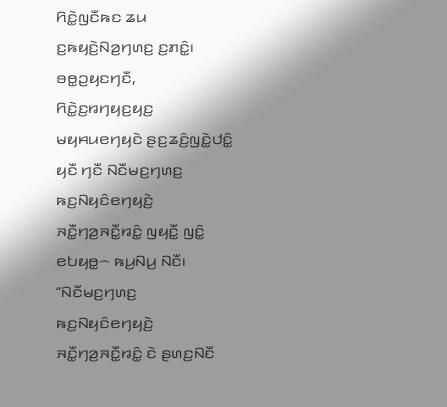ꤖꤢꤧ꤭ꤜꤢꤪꤒꤢ ꤘꤣ ꤢ꤬ꤒꤟꤢꤧ꤬ꤡꤤ꤬ꤚꤛꤢ꤬ ꤢ꤬ꤊꤢꤨ꤭꤯
ꤋꤥ꤭ꤑꤟꤢꤚꤢꤪ, ꤖꤢꤧ꤭ꤢ꤬ꤙꤚꤟꤢ꤬ꤟꤢ꤬ ꤗꤟꤌꤣꤕꤚꤟꤢꤧ ꤔꤢ꤬ꤘꤢꤨ꤬ꤜꤢꤧ꤭ꤓꤢꤨ꤭ ꤟꤢꤪ ꤚꤢꤪ ꤡꤢꤪꤗꤢ꤬ꤚꤛꤢ꤬ ꤒꤢ꤬ꤡꤟꤢꤨꤕꤚꤟꤢꤧ꤬ ꤏꤢꤪ꤭ꤚꤤ꤬ꤏꤢꤪ꤭ꤙꤢꤨ꤭ ꤜꤟꤢꤪ꤭ ꤜꤢꤨ꤭ ꤕꤝꤟꤥ꤭꤮ ꤒꤣ꤬ꤡꤣ꤬ ꤡꤢꤪ꤯
“ꤡꤢꤪꤗꤢ꤬ꤚꤛꤢ꤬ ꤒꤢ꤬ꤡꤟꤢꤨꤕꤚꤟꤢꤧ꤬ ꤏꤢꤪ꤭ꤚꤤ꤬ꤏꤢꤪ꤭ꤙꤢꤨ꤭ ꤢꤧ ꤔꤛꤢ꤬ꤡꤢꤪ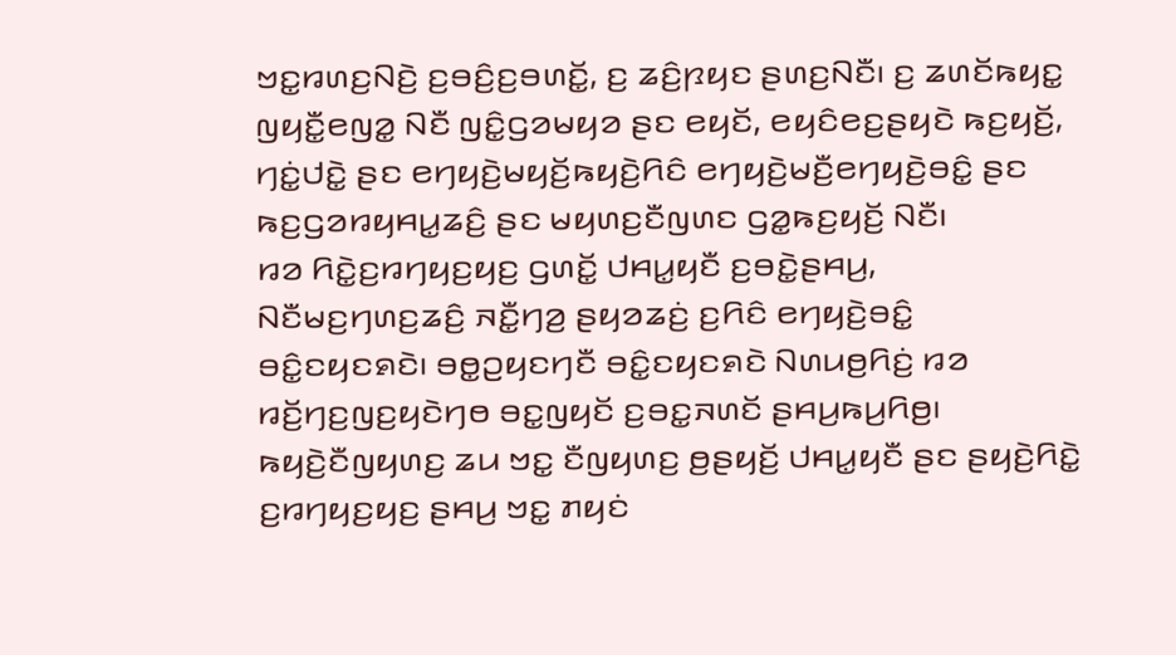ꤠꤢ꤭ꤙꤛꤢ꤬ꤡꤢꤧ꤬ ꤢ꤬ꤋꤢꤨ꤬ꤢ꤬ꤋꤛꤢꤩ꤭, ꤢ꤬ ꤘꤢꤨ꤬ꤐꤟꤢ ꤔꤛꤢ꤬ꤡꤢꤪ꤯ ꤢ꤬ ꤘꤛꤢꤩꤒꤟꤢ꤭ ꤜꤟꤢꤪ꤭ꤕꤜꤤ꤭ ꤡꤢꤪ ꤜꤢꤨ꤭ꤞꤤꤗꤟꤤ ꤔꤢ ꤕꤟꤢꤩ, ꤕꤟꤢꤨꤕꤢ꤬ꤔꤟꤢꤧ ꤒꤢ꤬ꤟꤢꤩ꤬, ꤚꤢꤦ꤭ꤓꤢꤧ꤭ ꤔꤢ ꤕꤚꤟꤢꤧ꤬ꤗꤟꤢꤩ꤬ꤒꤟꤢꤧ꤬ꤖꤢꤨ ꤕꤚꤟꤢꤧ꤬ꤗꤢꤪ꤬ꤕꤚꤟꤢꤧ꤬ꤋꤢꤨ꤭ ꤔꤢ ꤒꤢ꤬ꤞꤤꤙꤟꤌꤣ꤭ꤘꤢꤨ꤬ ꤔꤢ ꤗꤟꤛꤢ꤬ꤢꤪꤜꤛꤢ ꤞꤤ꤭ꤒꤢ꤬ꤟꤢꤩ꤬ ꤡꤢꤪ꤯
ꤙꤤ ꤖꤢꤧ꤭ꤢ꤬ꤙꤚꤟꤢ꤬ꤟꤢ꤬ ꤞꤛꤢꤩ꤭ ꤓꤌꤣ꤭ꤟꤢꤪ ꤢ꤬ꤋꤢꤧ꤭ꤔꤌꤣ꤬, ꤡꤢꤪꤗꤢ꤬ꤚꤛꤢ꤬ꤘꤢꤨ꤬ ꤏꤢꤪ꤭ꤚꤤ꤬ ꤔꤟꤤꤘꤢꤦ꤬ ꤢ꤬ꤖꤢꤨ ꤕꤚꤟꤢꤧ꤬ꤋꤢꤨ꤭ ꤋꤢꤨ꤭ꤢꤟꤢꤎꤢꤧ꤯ ꤋꤥ꤭ꤑꤟꤢꤚꤢꤪ ꤋꤢꤨ꤭ꤢꤟꤢꤎꤢꤧ ꤡꤛꤣꤥ꤬ꤖꤢꤦ꤬ ꤙꤤ ꤙꤢꤩ꤬ꤚꤢ꤬ꤜꤢ꤬ꤟꤢꤧꤚꤥ ꤋꤢ꤭ꤜꤟꤢꤩ ꤢ꤬ꤋꤢ꤭ꤏꤛꤢꤩ ꤔꤌꤣ꤬ꤒꤣ꤬ꤖꤥ꤬꤯
ꤒꤟꤢꤧ꤬ꤢꤪꤜꤟꤛꤢ꤬ ꤘꤣ ꤠꤢ꤭ ꤢꤪꤜꤟꤛꤢ꤬ ꤥ꤬ꤔꤟꤢꤩ꤬ ꤓꤌꤣ꤭ꤟꤢꤪ ꤔꤢ ꤔꤟꤢꤧ꤬ꤖꤢꤧ꤭ ꤢ꤬ꤙꤚꤟꤢ꤬ꤟꤢ꤬ ꤔꤌꤣ꤬ ꤠꤢ꤭ ꤊꤟꤢꤦ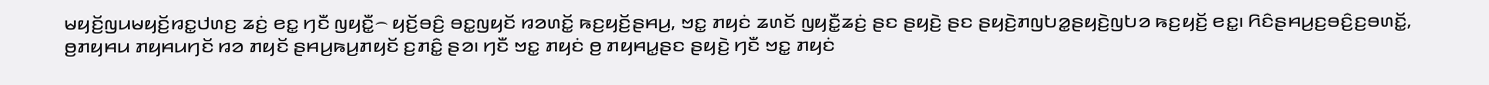ꤗꤟꤢꤩ꤬ꤜꤣꤗꤟꤢꤩ꤬ꤙꤢ꤭ꤓꤛꤢ꤬ ꤘꤢꤦ꤬ ꤕꤢ꤭ ꤚꤢꤪ ꤜꤟꤢꤪ꤭꤮ ꤟꤢꤩ꤬ꤋꤢꤨ꤬ ꤋꤢ꤭ꤜꤟꤢꤩ ꤙꤤꤛꤢꤩ꤭ ꤒꤢ꤬ꤟꤢꤩ꤬ꤔꤌꤣ꤬, ꤠꤢ꤭ ꤊꤟꤢꤦ ꤘꤛꤢꤩ ꤜꤟꤢꤪ꤭ꤘꤢꤦ꤬ ꤔꤢ ꤔꤟꤢꤧ꤬ ꤔꤢ ꤔꤟꤢꤧ꤬ꤊꤜꤝꤤ꤭ꤔꤟꤢꤧ꤬ꤜꤝꤤ ꤒꤢ꤬ꤟꤢꤩ꤬ ꤕꤢ꤭꤯ ꤖꤢꤨꤔꤌꤣ꤬ꤢ꤬ꤋꤢꤨ꤬ꤢ꤬ꤋꤛꤢꤩ꤭, ꤥ꤬ꤊꤟꤌꤣ ꤊꤟꤌꤣꤚꤢꤩ ꤙꤤ ꤊꤟꤢꤩ ꤔꤌꤣ꤬ꤒꤣ꤬ꤊꤟꤢꤩ ꤢ꤬ꤊꤢꤨ꤭ ꤔꤤ꤯ ꤚꤢꤪ ꤠꤢ꤭ ꤊꤟꤢꤦ ꤥ꤬ ꤊꤟꤌꤣ꤭ꤔꤢ ꤔꤟꤢꤧ꤬ ꤚꤢꤪ ꤠꤢ꤭ ꤊꤟꤢꤦ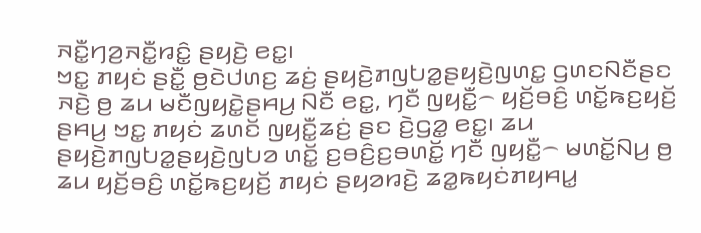ꤏꤢꤪ꤭ꤚꤤ꤬ꤏꤢꤪ꤭ꤙꤢꤨ꤭ ꤔꤟꤢꤧ꤬ ꤕꤢ꤭꤯
ꤠꤢ꤭ ꤊꤟꤢꤦ ꤔꤢꤪ꤭ ꤥ꤬ꤢꤧꤓꤛꤢ꤬ ꤘꤢꤦ꤬ ꤔꤟꤢꤧ꤬ꤊꤜꤝꤤ꤭ꤔꤟꤢꤧ꤬ꤜꤛꤢ꤭ ꤞꤛꤢꤡꤢꤪꤔꤢ ꤏꤢꤧ꤬ ꤥ꤬ ꤘꤣ ꤗꤢꤪꤜꤟꤢꤧ꤭ꤔꤌꤣ꤬ ꤡꤢꤪ ꤕꤢ꤭, ꤚꤢꤪ ꤜꤟꤢꤪ꤭꤮ ꤟꤢꤩ꤬ꤋꤢꤨ꤬ ꤛꤢꤩ꤭ꤒꤢ꤬ꤟꤢꤩ꤬ ꤔꤌꤣ꤬ ꤠꤢ꤭ ꤊꤟꤢꤦ ꤘꤛꤢꤩ ꤜꤟꤢꤪ꤭ꤘꤢꤦ꤬ ꤔꤢ ꤢꤧ꤬ꤞꤤ꤭ ꤕꤢ꤭꤯ ꤘꤣ ꤔꤟꤢꤧ꤬ꤊꤜꤝꤤ꤭ꤔꤟꤢꤧ꤬ꤜꤝꤤ ꤛꤢꤩ꤭ ꤢ꤬ꤋꤢꤨ꤬ꤢ꤬ꤋꤛꤢꤩ꤭ ꤚꤢꤪ ꤜꤟꤢꤪ꤭꤮ ꤗꤛꤢꤩ꤭ꤡꤣ꤬ ꤥ꤬ ꤘꤣ ꤟꤢꤩ꤬ꤋꤢꤨ꤬ ꤛꤢꤩ꤭ꤒꤢ꤬ꤟꤢꤩ꤬ ꤊꤟꤢꤦ ꤔꤟꤤꤙꤢꤧ꤬ ꤘꤤ꤭ꤒꤟꤢꤦꤊꤟꤌꤣ꤭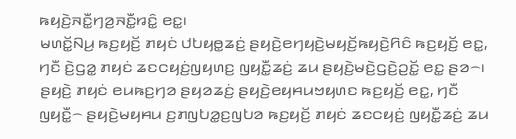ꤒꤟꤢꤧ꤬ꤏꤢꤪ꤭ꤚꤤ꤬ꤏꤢꤪ꤭ꤙꤢꤨ꤭ ꤕꤢ꤭꤯
ꤗꤛꤢꤩ꤭ꤡꤣ꤬ ꤒꤢ꤬ꤟꤢꤩ꤬ ꤊꤟꤢꤦ ꤓꤝꤟꤥ꤭ꤘꤢꤦ꤬ ꤔꤟꤢꤧ꤬ꤕꤚꤟꤢꤧ꤬ꤗꤟꤢꤩ꤬ꤒꤟꤢꤧ꤬ꤖꤢꤨ ꤒꤢ꤬ꤟꤢꤩ꤬ ꤕꤢ꤭, ꤚꤢꤪ ꤢꤧ꤬ꤞꤤ꤭ ꤊꤟꤢꤦ ꤘꤢꤍꤟꤢꤦ꤬ꤜꤟꤛꤢ꤬ ꤜꤟꤢꤪ꤭ꤘꤢꤦ꤬ ꤘꤣ ꤔꤟꤢꤧ꤬ꤗꤢꤧ꤬ꤞꤢꤧ꤬ꤑꤢꤩ꤭ ꤕꤢ꤭ ꤔꤤ꤮꤯ ꤔꤟꤢꤧ꤬ ꤊꤟꤢꤦ ꤕꤣꤒꤢ꤬ꤚꤤ ꤔꤟꤤꤘꤢꤦ꤬ ꤔꤟꤢꤧ꤬ꤕꤟꤌꤣꤠꤟꤛꤢ ꤒꤢ꤬ꤟꤢꤩ꤬ ꤕꤢ꤭, ꤚꤢꤪ ꤜꤟꤢꤪ꤭꤮ ꤔꤟꤢꤧ꤬ꤗꤟꤌꤣ ꤢ꤬ꤊꤜꤝꤤ꤭ꤢ꤬ꤜꤝꤤ ꤒꤢ꤬ꤟꤢꤩ꤬ ꤊꤟꤢꤦ ꤘꤢꤍꤟꤢꤦ꤬ ꤜꤟꤢꤪ꤭ꤘꤢꤦ꤬ ꤘꤣ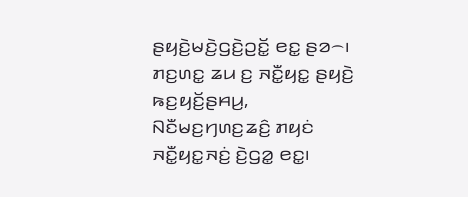ꤔꤟꤢꤧ꤬ꤗꤢꤧ꤬ꤞꤢꤧ꤬ꤑꤢꤩ꤭ ꤕꤢ꤭ ꤔꤤ꤮꤯ ꤊꤢ꤬ꤛꤢ꤭ ꤘꤣ ꤢ꤬ ꤏꤢꤪ꤭ꤟꤢ꤭ ꤔꤟꤢꤧ꤬ ꤒꤢ꤬ꤟꤢꤩ꤬ꤔꤌꤣ꤬, ꤡꤢꤪꤗꤢ꤬ꤚꤛꤢ꤬ꤘꤢꤨ꤬ ꤊꤟꤢꤦ ꤏꤢꤪ꤭ꤟꤢ꤭ꤏꤢꤦ꤬ ꤢꤧ꤬ꤞꤤ꤭ ꤕꤢ꤭꤯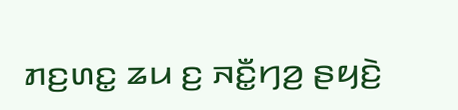ꤊꤢ꤬ꤛꤢ꤭ ꤘꤣ ꤢ꤬ ꤏꤢꤪ꤭ꤚꤤ꤬ ꤔꤟꤢꤧ꤬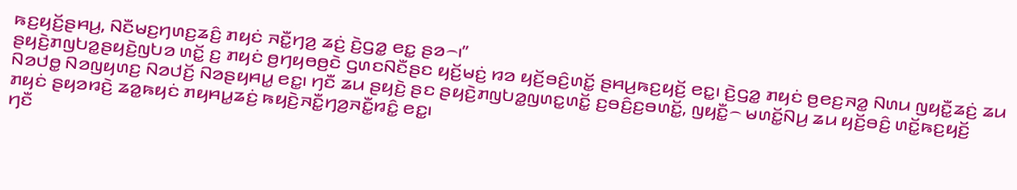ꤒꤢ꤬ꤟꤢꤩ꤬ꤔꤌꤣ꤬, ꤡꤢꤪꤗꤢ꤬ꤚꤛꤢ꤬ꤘꤢꤨ꤬ ꤊꤟꤢꤦ ꤏꤢꤪ꤭ꤚꤤ꤬ ꤘꤢꤦ꤬ ꤢꤧ꤬ꤞꤤ꤭ ꤕꤢ꤭ ꤔꤤ꤮꤯”
ꤔꤟꤢꤧ꤬ꤊꤜꤝꤤ꤭ꤔꤟꤢꤧ꤬ꤜꤝꤤ ꤛꤢꤩ꤭ ꤢ꤬ ꤊꤟꤢꤦ ꤥ꤬ꤚꤟꤥꤥ꤬ꤢꤧ ꤞꤛꤢꤡꤢꤪꤔꤢ ꤟꤢꤩ꤬ꤗꤢꤦ꤬ ꤙꤤ ꤟꤢꤩ꤬ꤋꤢꤨ꤬ꤛꤢꤩ꤭ ꤔꤌꤣ꤬ꤒꤢ꤬ꤟꤢꤩ꤬ ꤕꤢ꤭꤯ ꤢꤧ꤬ꤞꤤ꤭ ꤊꤟꤢꤦ ꤥ꤬ꤕꤢ꤬ꤏꤤ꤭ ꤡꤛꤣ ꤜꤟꤢꤪ꤭ꤘꤢꤦ꤬ ꤘꤣ ꤡꤤꤓꤥ꤭ ꤡꤤꤜꤟꤛꤢ꤬ ꤡꤤꤓꤢꤩ꤬ ꤡꤤꤔꤟꤌꤣ꤭ ꤕꤢ꤭꤯ ꤚꤢꤪ ꤘꤣ ꤔꤟꤢꤧ꤬ ꤔꤢ ꤔꤟꤢꤧ꤬ꤊꤜꤝꤤ꤭ꤜꤛꤢ꤭ꤛꤢꤩ꤭ ꤢ꤬ꤋꤢꤨ꤬ꤢ꤬ꤋꤛꤢꤩ꤭, ꤜꤟꤢꤪ꤭꤮ ꤗꤛꤢꤩ꤭ꤡꤣ꤬ ꤘꤣ ꤟꤢꤩ꤬ꤋꤢꤨ꤬ ꤛꤢꤩ꤭ꤒꤢ꤬ꤟꤢꤩ꤬ ꤊꤟꤢꤦ ꤔꤟꤤꤙꤢꤧ꤬ ꤘꤤ꤭ꤒꤟꤢꤦ ꤊꤟꤌꤣ꤭ꤘꤢꤦ꤬ ꤒꤟꤢꤧ꤬ꤏꤢꤪ꤭ꤚꤤ꤬ꤏꤢꤪ꤭ꤙꤢꤨ꤭ ꤕꤢ꤭꤯
ꤚꤢꤪ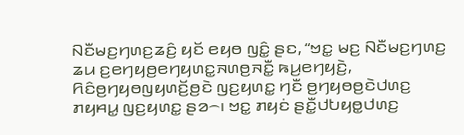ꤡꤢꤪꤗꤢ꤬ꤚꤛꤢ꤬ꤘꤢꤨ꤬ ꤟꤢꤩ ꤕꤟꤥ ꤜꤢꤨ꤭ ꤔꤢ, “ꤠꤢ꤭ ꤗꤢ꤬ ꤡꤢꤪꤗꤢ꤬ꤚꤛꤢ꤬ ꤘꤣ ꤢ꤬ꤕꤚꤟꤥ꤬ꤕꤚꤟꤛꤢ꤭ꤏꤛꤥ꤬ꤏꤢꤪ꤭ ꤒꤣ꤬ꤕꤚꤟꤢꤧ꤬, ꤖꤢꤨꤥ꤬ꤚꤟꤥꤜꤟꤛꤢꤩ꤬ꤥ꤬ꤢꤧ ꤜꤢ꤬ꤟꤛꤢ꤭ ꤚꤢꤪ ꤥ꤬ꤚꤟꤥꤥ꤬ꤢꤧꤓꤛꤢ꤬ ꤊꤟꤌꤣ꤭ ꤜꤢ꤬ꤟꤛꤢ꤭ ꤔꤤ꤮꤯ ꤠꤢ꤭ ꤊꤟꤢꤦ ꤔꤢꤪ꤭ꤓꤝꤟꤥ꤭ꤓꤛꤢ꤬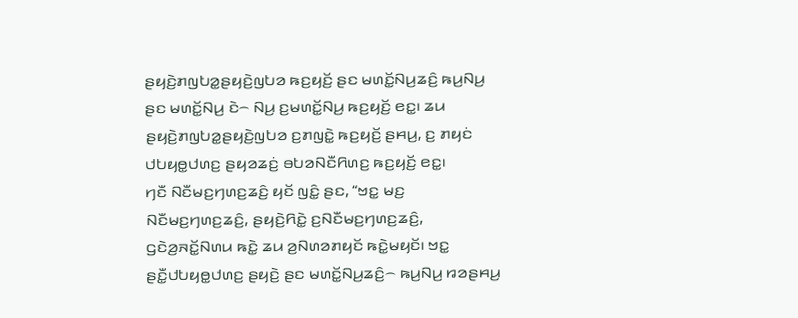ꤔꤟꤢꤧ꤬ꤊꤜꤝꤤ꤭ꤔꤟꤢꤧ꤬ꤜꤝꤤ ꤒꤢ꤬ꤟꤢꤩ꤬ ꤔꤢ ꤗꤛꤢꤩ꤭ꤡꤣ꤬ꤘꤢꤨ꤬ ꤒꤣ꤬ꤡꤣ꤬ ꤔꤢ ꤗꤛꤢꤩ꤭ꤡꤣ꤬ ꤢꤧ꤮ ꤡꤣ꤬ ꤢ꤬ꤗꤛꤢꤩ꤭ꤡꤣ꤬ ꤒꤢ꤬ꤟꤢꤩ꤬ ꤕꤢ꤭꤯ ꤘꤣ ꤔꤟꤢꤧ꤬ꤊꤜꤝꤤ꤭ꤔꤟꤢꤧ꤬ꤜꤝꤤ ꤢ꤬ꤊꤜꤢꤧ꤭ ꤒꤢ꤬ꤟꤢꤩ꤬ ꤔꤌꤣ꤬, ꤢ꤬ ꤊꤟꤢꤦ ꤓꤝꤟꤥ꤭ꤓꤛꤢ꤬ ꤔꤟꤤꤘꤢꤦ꤬ ꤋꤝꤤꤡꤢꤪꤖꤛꤢ꤬ ꤒꤢ꤬ꤟꤢꤩ꤬ ꤕꤢ꤭꤯
ꤚꤢꤪ ꤡꤢꤪꤗꤢ꤬ꤚꤛꤢ꤬ꤘꤢꤨ꤬ ꤟꤢꤩ ꤜꤢꤨ꤭ ꤔꤢ, “ꤠꤢ꤭ ꤗꤢ꤬ ꤡꤢꤪꤗꤢ꤬ꤚꤛꤢ꤬ꤘꤢꤨ꤬, ꤔꤟꤢꤧ꤬ꤖꤢꤧ꤭ ꤢ꤬ꤡꤢꤪꤗꤢ꤬ꤚꤛꤢ꤬ꤘꤢꤨ꤬, ꤞꤢꤧꤤ꤬ꤏꤢꤩ꤭ꤡꤛꤣ ꤒꤢꤧ꤭ ꤘꤣ ꤤ꤬ꤡꤛꤤꤊꤟꤢꤩ ꤒꤢꤧ꤭ꤗꤟꤢꤩ꤯ ꤠꤢ꤭ ꤔꤢꤪ꤭ꤓꤝꤟꤥ꤭ꤓꤛꤢ꤬ ꤔꤟꤢꤧ꤬ ꤔꤢ ꤗꤛꤢꤩ꤭ꤡꤣ꤬ꤘꤢꤨ꤬꤮ ꤒꤣ꤬ꤡꤣ꤬ ꤙꤤꤔꤌꤣ꤬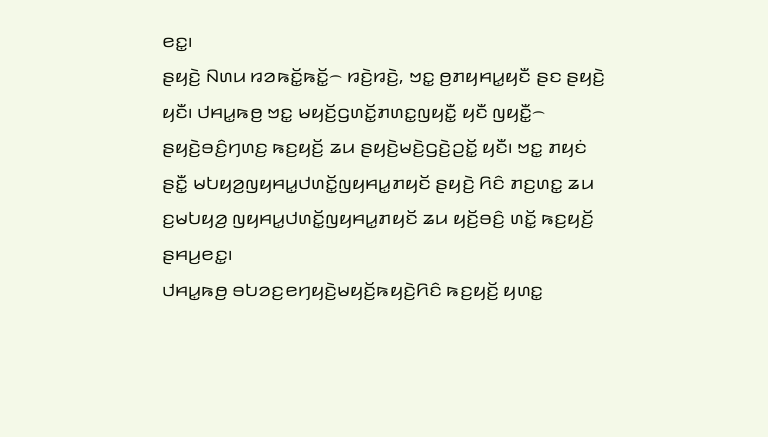ꤕꤢ꤭꤯
ꤔꤟꤢꤧ꤬ ꤡꤛꤣ ꤙꤤꤒꤢꤩ꤭ꤒꤢꤩ꤭꤮ ꤙꤢꤧ꤬ꤙꤢꤧ꤬, ꤠꤢ꤭ ꤥ꤬ꤊꤟꤌꤣ꤭ꤟꤢꤪ ꤔꤢ ꤔꤟꤢꤧ꤬ ꤟꤢꤪ꤯ ꤓꤌꤣ꤭ꤒꤥ꤬ ꤠꤢ꤭ ꤗꤟꤢꤩ꤬ꤞꤛꤢꤩ꤭ꤊꤛꤢ꤭ꤜꤟꤢꤪ꤭ ꤟꤢꤪ ꤜꤟꤢꤪ꤭꤮ ꤔꤟꤢꤧ꤬ꤋꤢꤨ꤬ꤚꤛꤢ꤬ ꤒꤢ꤬ꤟꤢꤩ꤬ ꤘꤣ ꤔꤟꤢꤧ꤬ꤗꤢꤧ꤬ꤞꤢꤧ꤬ꤑꤢꤩ꤭ ꤟꤢꤪ꤯ ꤠꤢ꤭ ꤊꤟꤢꤦ ꤔꤢꤪ꤭ ꤗꤝꤟꤤ꤬ꤜꤟꤌꤣ꤭ꤓꤛꤢꤩ꤭ꤜꤟꤌꤣ꤭ꤊꤟꤢꤩ ꤔꤟꤢꤧ꤬ ꤖꤢꤨ ꤊꤢ꤬ꤛꤢ꤭ ꤘꤣ ꤢ꤬ꤗꤝꤟꤤ꤬ ꤜꤟꤌꤣ꤭ꤓꤛꤢꤩ꤭ꤜꤟꤌꤣ꤭ꤊꤟꤢꤩ ꤘꤣ ꤟꤢꤩ꤬ꤋꤢꤨ꤬ ꤛꤢꤩ꤭ ꤒꤢ꤬ꤟꤢꤩ꤬ ꤔꤌꤣ꤬ꤕꤢ꤭꤯
ꤓꤌꤣ꤭ꤒꤥ꤬ ꤋꤝꤤꤢ꤬ꤕꤚꤟꤢꤧ꤬ꤗꤟꤢꤩ꤬ꤒꤟꤢꤧ꤬ꤖꤢꤨ ꤒꤢ꤬ꤟꤢꤩ꤬ ꤟꤛꤢ꤭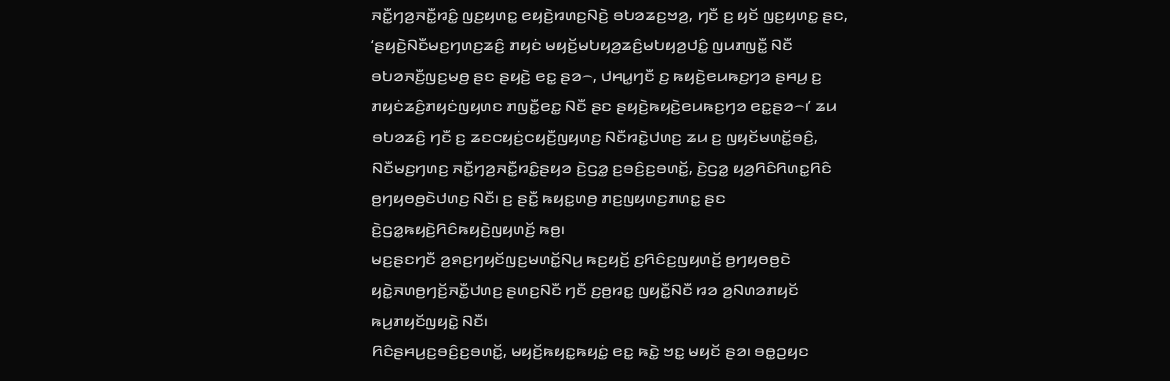ꤏꤢꤪ꤭ꤚꤤ꤬ꤏꤢꤪ꤭ꤙꤢꤨ꤭ ꤜꤢ꤬ꤟꤛꤢ꤭ ꤕꤟꤢꤧ꤬ꤙꤛꤢ꤬ꤡꤢꤧ꤬ ꤋꤝꤤꤘꤢ꤬ꤠꤤ꤬, ꤚꤢꤪ ꤢ꤬ ꤟꤢꤩ ꤜꤢ꤬ꤟꤛꤢ꤭ ꤔꤢ, ‘ꤔꤟꤢꤧ꤬ꤡꤢꤪꤗꤢ꤬ꤚꤛꤢ꤬ꤘꤢꤨ꤬ ꤊꤟꤢꤦ ꤗꤟꤢꤩ꤬ꤗꤝꤟꤤ꤬ꤘꤢꤨ꤬ꤗꤝꤟꤤ꤬ꤓꤢꤨ꤭ ꤜꤣꤊꤜꤢꤪ꤭ ꤡꤢꤪ ꤋꤝꤤꤏꤢꤪ꤬ꤜꤢ꤬ꤗꤥ꤬ ꤔꤢ ꤔꤟꤢꤧ꤬ ꤕꤢ꤭ ꤔꤤ꤮, ꤓꤌꤣ꤭ꤚꤢꤪ ꤢ꤬ ꤒꤟꤢꤧ꤬ꤕꤣꤒꤢ꤬ꤚꤤ ꤔꤌꤣ꤬ ꤢ꤬ ꤊꤟꤢꤦꤘꤢꤨ꤬ꤊꤟꤢꤦꤜꤟꤛꤢ ꤊꤜꤢꤪ꤭ꤕꤢ꤭ ꤡꤢꤪ ꤔꤢ ꤔꤟꤢꤧ꤬ꤒꤟꤢꤧ꤬ꤕꤣꤒꤢ꤬ꤚꤤ ꤕꤢ꤭ꤔꤤ꤮꤯’ ꤘꤣ ꤋꤝꤤꤘꤢꤨ꤬ ꤚꤢꤪ ꤢ꤬ ꤘꤢꤍꤟꤢꤦ꤬ꤍꤟꤢꤪ꤬ꤜꤟꤛꤢ꤬ ꤡꤢꤪꤙꤢꤧ꤭ꤓꤛꤢ꤬ ꤘꤣ ꤢ꤬ ꤜꤟꤢꤩꤗꤛꤢꤩ꤭ꤋꤢꤨ꤬,
ꤡꤢꤪꤗꤢ꤬ꤚꤛꤢ꤬ ꤏꤢꤪ꤭ꤚꤤ꤬ꤏꤢꤪ꤭ꤙꤢꤨ꤭ꤔꤟꤤ ꤢꤧ꤬ꤞꤤ꤭ ꤢ꤬ꤋꤢꤨ꤬ꤢ꤬ꤋꤛꤢꤩ꤭, ꤢꤧ꤬ꤞꤤ꤭ ꤟꤤ꤬ꤖꤢꤨꤖꤛꤢ꤭ꤖꤢꤨ ꤥ꤬ꤚꤟꤥꤥ꤬ꤢꤧꤓꤛꤢ꤬ ꤡꤢꤪ꤯ ꤢ꤬ ꤔꤢꤪ꤭ ꤒꤟꤢ꤭ꤛꤥ꤬ ꤊꤢ꤬ꤜꤟꤛꤢ꤬ꤊꤛꤢ꤭ ꤔꤢ ꤢꤧ꤬ꤞꤤ꤭ꤒꤟꤢꤧ꤬ꤖꤢꤨꤒꤟꤢꤧ꤬ꤜꤟꤛꤢꤩ꤬ ꤒꤥ꤬꤯
ꤗꤢ꤬ꤔꤢꤚꤢꤪ ꤤ꤬ꤎꤢ꤬ꤚꤟꤢꤩꤜꤢ꤬ꤗꤛꤢꤩ꤭ꤡꤣ꤬ ꤒꤢ꤬ꤟꤢꤩ꤬ ꤢ꤬ꤖꤢꤨꤢ꤬ꤜꤟꤛꤢꤩ꤬ ꤥ꤬ꤚꤟꤥꤥ꤬ꤢꤧ ꤟꤢꤧ꤭ꤏꤛꤥ꤬ꤚꤢꤩ꤬ꤏꤢꤪ꤭ꤓꤛꤢ꤬ ꤔꤛꤢ꤬ꤡꤢꤪ ꤚꤢꤪ ꤢ꤬ꤥ꤬ꤙꤢ꤭ ꤜꤟꤢꤪ꤭ꤡꤢꤪ ꤙꤤ ꤤ꤬ꤡꤛꤤꤊꤟꤢꤩ ꤒꤣ꤬ꤊꤟꤢꤩꤜꤟꤢꤧ꤭ ꤡꤢꤪ꤯
ꤖꤢꤨꤔꤌꤣ꤬ꤢ꤬ꤋꤢꤨ꤬ꤢ꤬ꤋꤛꤢꤩ꤭, ꤗꤟꤢꤩ꤬ꤒꤟꤢ꤭ꤒꤟꤢꤦ꤭ ꤕꤢ꤭ ꤒꤢꤧ꤭ ꤠꤢ꤭ ꤗꤟꤢꤩ ꤔꤤ꤯ ꤋꤥ꤭ꤑꤟꤢ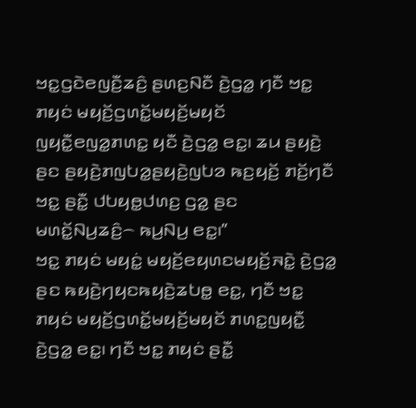ꤠꤢ꤭ꤞꤢꤧꤕꤜꤢꤪ꤬ꤘꤢꤨ꤬ ꤔꤛꤢ꤬ꤡꤢꤪ ꤢꤧ꤬ꤞꤤ꤭ ꤚꤢꤪ ꤠꤢ꤭ ꤊꤟꤢꤦ ꤗꤟꤢꤩ꤬ꤞꤛꤢꤩ꤭ꤗꤟꤢꤩ꤬ꤗꤟꤢꤩ ꤜꤟꤢꤪ꤭ꤕꤜꤤ꤭ꤊꤛꤢ꤭ ꤟꤢꤪ ꤢꤧ꤬ꤞꤤ꤭ ꤕꤢ꤭꤯ ꤘꤣ ꤔꤟꤢꤧ꤬ ꤔꤢ ꤔꤟꤢꤧ꤬ꤊꤜꤝꤤ꤭ꤔꤟꤢꤧ꤬ꤜꤝꤤ ꤒꤢ꤬ꤟꤢꤩ꤬ ꤊꤢꤩ꤬ꤚꤢꤪ ꤠꤢ꤭ ꤔꤢꤪ꤭ ꤓꤝꤟꤥ꤭ꤓꤛꤢ꤬ ꤞꤤ꤭ ꤔꤢ ꤗꤛꤢꤩ꤭ꤡꤣ꤬ꤘꤢꤨ꤬꤮ ꤒꤣ꤬ꤡꤣ꤬ ꤕꤢ꤭꤯”
ꤠꤢ꤭ ꤊꤟꤢꤦ ꤗꤟꤢꤦ꤭ ꤗꤟꤢꤩ꤬ꤕꤟꤛꤢꤗꤟꤢꤩ꤬ꤏꤢꤧ꤭ ꤢꤧ꤬ꤞꤤ꤭ ꤔꤢ ꤒꤟꤢꤧ꤬ꤚꤟꤢꤒꤟꤢꤧ꤬ꤘꤝꤥ꤭ ꤕꤢ꤭, ꤚꤢꤪ ꤠꤢ꤭ ꤊꤟꤢꤦ ꤗꤟꤢꤩ꤬ꤞꤛꤢꤩ꤭ꤗꤟꤢꤩ꤬ꤗꤟꤢꤩ ꤊꤛꤢ꤭ꤜꤟꤢꤪ꤭ ꤢꤧ꤬ꤞꤤ꤭ ꤕꤢ꤭꤯ ꤚꤢꤪ ꤠꤢ꤭ ꤊꤟꤢꤦ ꤔꤢꤪ꤭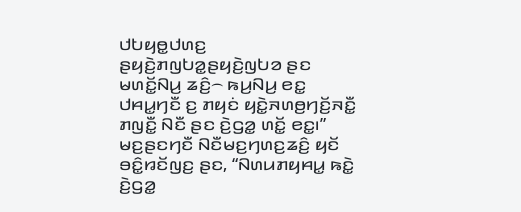ꤓꤝꤟꤥ꤭ꤓꤛꤢ꤬ ꤔꤟꤢꤧ꤬ꤊꤜꤝꤤ꤭ꤔꤟꤢꤧ꤬ꤜꤝꤤ ꤔꤢ ꤗꤛꤢꤩ꤭ꤡꤣ꤬ ꤘꤢꤨ꤬꤮ ꤒꤣ꤬ꤡꤣ꤬ ꤕꤢ꤭ ꤓꤌꤣ꤭ꤚꤢꤪ ꤢ꤬ ꤊꤟꤢꤦ ꤟꤢꤧ꤭ꤏꤛꤥ꤬ꤚꤢꤩ꤬ꤏꤢꤪ꤭ ꤊꤜꤢꤪ꤭ ꤡꤢꤪ ꤔꤢ ꤢꤧ꤬ꤞꤤ꤭ ꤛꤢꤩ꤭ ꤕꤢ꤭꤯”
ꤗꤢ꤬ꤔꤢꤚꤢꤪ ꤡꤢꤪꤗꤢ꤬ꤚꤛꤢ꤬ꤘꤢꤨ꤬ ꤟꤢꤩ ꤋꤢꤨ꤭ꤙꤢꤩꤜꤢ꤬ ꤔꤢ, “ꤡꤛꤣꤊꤟꤌꤣ꤭ ꤒꤢꤧ꤭ ꤢꤧ꤬ꤞꤤ꤭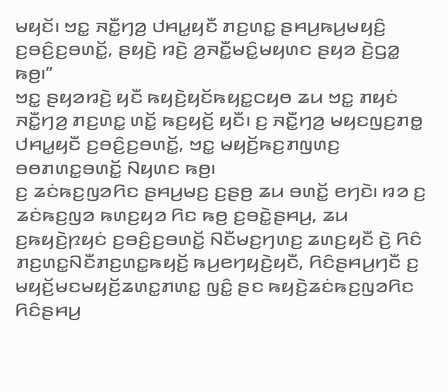ꤗꤟꤢꤩ꤯ ꤠꤢ꤭ ꤏꤢꤪ꤭ꤚꤤ꤬ ꤓꤌꤣ꤭ꤟꤢꤪ ꤊꤢ꤬ꤛꤢ꤭ ꤔꤌꤣ꤬ꤒꤣ꤬ꤗꤟꤢꤨ꤬ ꤢ꤬ꤋꤢꤨ꤬ꤢ꤬ꤋꤛꤢꤩ꤭, ꤔꤟꤢꤧ꤬ ꤙꤢꤧ꤬ ꤤ꤬ꤏꤢꤪ꤭ꤗꤢꤨ꤭ꤗꤟꤛꤢ ꤔꤟꤤ ꤢꤧ꤬ꤞꤤ꤭ ꤒꤥ꤬꤯”
ꤠꤢ꤭ ꤔꤟꤤꤙꤢꤧ꤬ ꤟꤢꤪ ꤒꤟꤢꤧ꤬ꤟꤢꤩꤒꤟꤢ꤭ꤍꤟꤥ ꤘꤣ ꤠꤢ꤭ ꤊꤟꤢꤦ ꤏꤢꤪ꤭ꤚꤤ꤬ ꤊꤢ꤬ꤛꤢ꤭ ꤛꤢꤩ꤭ ꤒꤢ꤬ꤟꤢꤩ꤬ ꤟꤢꤪ꤯ ꤢ꤬ ꤏꤢꤪ꤭ꤚꤤ꤬ ꤗꤟꤢꤜꤢ꤬ꤊꤥ꤭ ꤓꤌꤣ꤭ꤟꤢꤪ ꤢ꤬ꤋꤢꤨ꤬ꤢ꤬ꤋꤛꤢꤩ꤭, ꤠꤢ꤭ ꤗꤟꤢꤩ꤬ꤒꤢ꤬ꤊꤜꤛꤢ꤬ ꤋꤥꤊꤛꤢ꤭ꤋꤛꤢꤩ꤭ ꤡꤟꤛꤢ ꤒꤥ꤬꤯
ꤢ꤬ ꤘꤢꤦꤒꤢ꤬ꤜꤤꤖꤢ ꤔꤌꤣ꤬ꤗꤢ꤬ ꤢ꤬ꤔꤥ꤬ ꤘꤣ ꤋꤛꤢꤩ꤭ ꤕꤚꤢꤧ꤯ ꤙꤤ ꤢ꤬ ꤘꤢꤦꤒꤢ꤬ꤜꤤ ꤒꤛꤢ꤬ꤟꤤ ꤖꤢ ꤒꤥ꤬ ꤢ꤬ꤋꤢꤧ꤭ꤔꤌꤣ꤬, ꤘꤣ ꤢ꤬ꤒꤟꤢꤧ꤬ꤐꤟꤢꤦ ꤢ꤬ꤋꤢꤨ꤬ꤢ꤬ꤋꤛꤢꤩ꤭ ꤡꤢꤪꤗꤢ꤬ꤚꤛꤢ꤬ ꤘꤛꤢ꤬ꤟꤢꤪ ꤢꤧ꤬ ꤖꤢꤨ ꤊꤢ꤬ꤛꤢ꤭ꤡꤢꤪꤊꤢ꤬ꤛꤢ꤭ꤒꤟꤢꤩ꤬ ꤒꤣ꤬ꤕꤚꤟꤢꤧ꤬ꤟꤢꤪ, ꤖꤢꤨꤔꤌꤣ꤬ꤚꤢꤪ ꤢ꤬ ꤗꤟꤢꤩ꤬ꤗꤢꤗꤟꤢꤩ꤬ꤘꤛꤢ꤭ꤊꤛꤢ꤭ ꤜꤢꤨ꤭ ꤔꤢ ꤒꤟꤢꤧ꤬ꤘꤢꤦꤒꤢ꤬ꤜꤤꤖꤢ ꤖꤢꤨꤔꤌꤣ꤬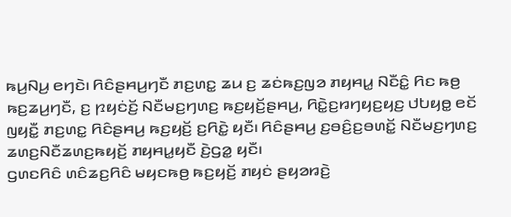ꤒꤣ꤬ꤡꤣ꤬ ꤕꤚꤢꤧ꤯ ꤖꤢꤨꤔꤌꤣ꤬ꤚꤢꤪ ꤊꤢ꤬ꤛꤢ꤭ ꤘꤣ ꤢ꤬ ꤘꤢꤦꤒꤢ꤬ꤜꤤ ꤊꤟꤌꤣ꤭ ꤡꤢꤪꤢꤨ꤭ ꤖꤢ ꤒꤥ꤬ ꤒꤢ꤬ꤘꤣ꤬ꤚꤢꤪ, ꤢ꤬ ꤐꤟꤢꤦꤢꤩ꤬ ꤡꤢꤪꤗꤢ꤬ꤚꤛꤢ꤬ ꤒꤢ꤬ꤟꤢꤩ꤬ꤔꤌꤣ꤬, ꤖꤢꤧ꤭ꤢ꤬ꤙꤚꤟꤢ꤬ꤟꤢ꤬ ꤓꤝꤟꤥ꤭ ꤕꤢꤩ ꤜꤟꤢꤪ꤭ ꤊꤢ꤬ꤛꤢ꤭ ꤖꤢꤨꤔꤌꤣ꤬ ꤒꤢ꤬ꤟꤢꤩ꤬ ꤢ꤬ꤖꤢꤧ꤭ ꤟꤢꤪ꤯ ꤖꤢꤨꤔꤌꤣ꤬ ꤢ꤬ꤋꤢꤨ꤬ꤢ꤬ꤋꤛꤢꤩ꤭ ꤡꤢꤪꤗꤢ꤬ꤚꤛꤢ꤬ ꤘꤛꤢ꤬ꤡꤢꤪꤘꤛꤢ꤬ꤒꤟꤢꤩ꤬ ꤊꤟꤌꤣ꤭ꤟꤢꤪ ꤢꤧ꤬ꤞꤤ꤭ ꤟꤢꤪ꤯
ꤞꤛꤢꤖꤢꤨ ꤛꤢꤨꤘꤢ꤬ꤖꤢꤨ ꤗꤟꤢꤒꤥ꤬ ꤒꤢ꤬ꤟꤢꤩ꤬ ꤊꤟꤢꤦ ꤔꤟꤤꤙꤢꤧ꤬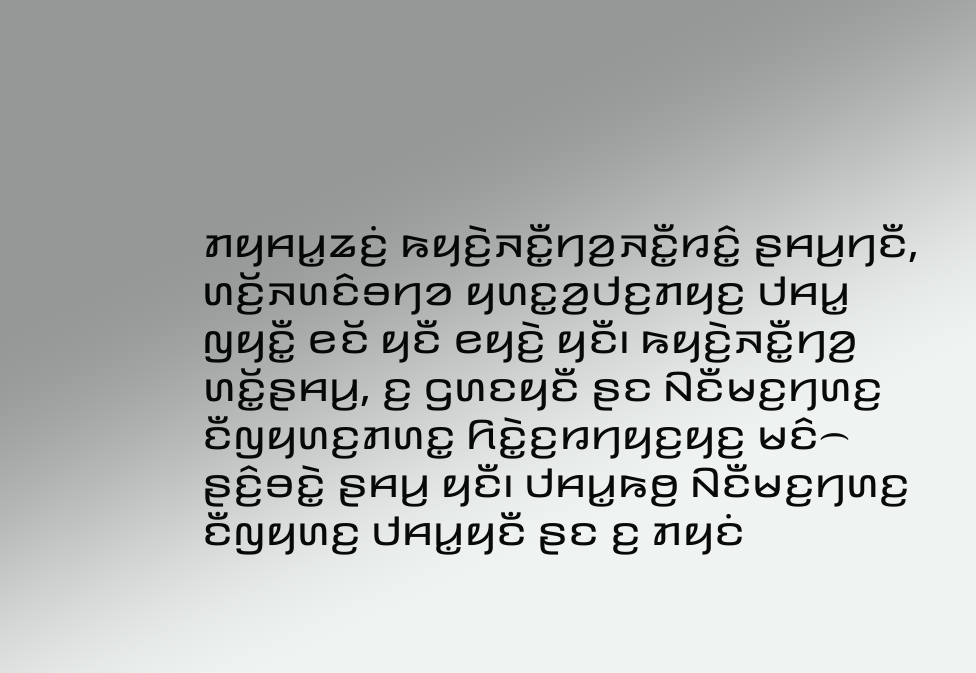ꤊꤟꤌꤣ꤭ꤘꤢꤦ꤬ ꤒꤟꤢꤧ꤬ꤏꤢꤪ꤭ꤚꤤ꤬ꤏꤢꤪ꤭ꤙꤢꤨ꤭ ꤔꤌꤣ꤬ꤚꤢꤪ, ꤛꤢꤩ꤬ꤏꤛꤢꤨꤋꤚꤤ ꤟꤛꤢ꤭ꤤ꤬ꤓꤢ꤬ꤊꤟꤢ꤬ ꤓꤌꤣ꤭ ꤜꤟꤢꤪ꤭ ꤕꤢꤩ ꤟꤢꤪ ꤕꤟꤢꤧ꤬ ꤟꤢꤪ꤯ ꤒꤟꤢꤧ꤬ꤏꤢꤪ꤭ꤚꤤ꤬ ꤛꤢꤩ꤭ꤔꤌꤣ꤬, ꤢ꤬ ꤞꤛꤢꤟꤢꤪ ꤔꤢ ꤡꤢꤪꤗꤢ꤬ꤚꤛꤢ꤬ ꤢꤪꤜꤟꤛꤢ꤬ꤊꤛꤢ꤭ ꤖꤢꤧ꤭ꤢ꤬ꤙꤚꤟꤢ꤬ꤟꤢ꤬ ꤗꤢꤨ꤮ ꤔꤢꤨ꤬ꤋꤢꤧ꤭ ꤔꤌꤣ꤬ ꤟꤢꤪ꤯ ꤓꤌꤣ꤭ꤒꤥ꤬ ꤡꤢꤪꤗꤢ꤬ꤚꤛꤢ꤬ ꤢꤪꤜꤟꤛꤢ꤬ ꤓꤌꤣ꤭ꤟꤢꤪ ꤔꤢ ꤢ꤬ ꤊꤟꤢꤦ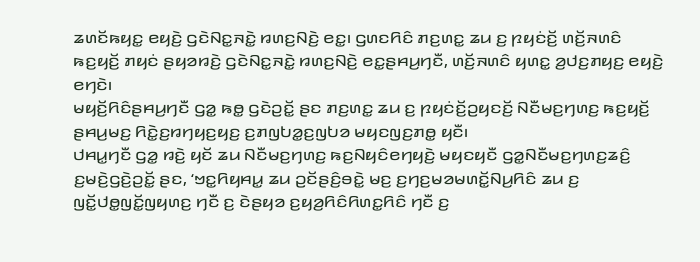ꤘꤛꤢꤩꤒꤟꤢ꤭ ꤕꤟꤢꤧ꤬ ꤞꤢꤧꤡꤢ꤭ꤏꤢꤧ꤭ ꤙꤛꤢ꤬ꤡꤢꤧ꤬ ꤕꤢ꤭꤯ ꤞꤛꤢꤖꤢꤨ ꤊꤢ꤬ꤛꤢ꤭ ꤘꤣ ꤢ꤬ ꤐꤟꤢꤦꤢꤩ꤬ ꤛꤢꤩ꤬ꤏꤛꤢꤨ ꤒꤢ꤬ꤟꤢꤩ꤬ ꤊꤟꤢꤦ ꤔꤟꤤꤙꤢꤧ꤬ ꤞꤢꤧꤡꤢ꤭ꤏꤢꤧ꤭ ꤙꤛꤢ꤬ꤡꤢꤧ꤬ ꤕꤢ꤭ꤔꤌꤣ꤬ꤚꤢꤪ, ꤛꤢꤩ꤬ꤏꤛꤢꤨ ꤟꤛꤢ꤭ ꤤ꤬ꤓꤢ꤬ꤊꤟꤢ꤬ ꤕꤟꤢꤧ꤬ ꤕꤚꤢꤧ꤯
ꤗꤟꤢꤩ꤬ꤖꤢꤨꤔꤌꤣ꤬ꤚꤢꤪ ꤞꤤ꤭ ꤒꤥ꤭ ꤞꤢꤧꤑꤢꤩ꤭ ꤔꤢ ꤊꤢ꤬ꤛꤢ꤭ ꤘꤣ ꤢ꤬ ꤐꤟꤢꤦꤢꤩ꤬ꤑꤟꤢꤢꤩ꤬ ꤡꤢꤪꤗꤢ꤬ꤚꤛꤢ꤬ ꤒꤢ꤬ꤟꤢꤩ꤬ ꤔꤌꤣ꤬ꤗꤢ꤬ ꤖꤢꤧ꤭ꤢ꤬ꤙꤚꤟꤢ꤬ꤟꤢ꤬ ꤢ꤬ꤊꤜꤝꤤ꤭ꤢ꤬ꤜꤝꤤ ꤗꤟꤢꤜꤢ꤬ꤊꤥ꤭ ꤟꤢꤪ꤯
ꤓꤌꤣ꤭ꤚꤢꤪ ꤞꤤ꤭ ꤙꤢꤧ꤬ ꤟꤢꤩ ꤘꤣ ꤡꤢꤪꤗꤢ꤬ꤚꤛꤢ꤬ ꤒꤢ꤬ꤡꤟꤢꤨꤕꤚꤟꤢꤧ꤬ ꤗꤟꤢꤟꤢꤪ ꤞꤤ꤭ꤡꤢꤪꤗꤢ꤬ꤚꤛꤢ꤬ꤘꤢꤨ꤬ ꤢ꤬ꤗꤢꤧ꤬ꤞꤢꤧ꤬ꤑꤢꤩ꤭ ꤔꤢ, ‘ꤠꤢ꤭ꤖꤟꤌꤣ꤭ ꤘꤣ ꤑꤢꤩꤔꤢꤨ꤬ꤋꤢꤧ꤭ ꤗꤢ꤬ ꤢ꤬ꤚꤢ꤬ꤗꤤꤗꤛꤢꤩ꤭ꤡꤣ꤬ꤖꤢꤨ ꤘꤣ ꤢ꤬ ꤜꤢꤩ꤭ꤓꤥ꤭ꤜꤢꤩ꤭ꤜꤟꤛꤢ꤬ ꤚꤢꤪ ꤢ꤬ ꤢꤧꤔꤟꤤ ꤢ꤬ꤟꤤ꤬ꤖꤢꤨꤖꤛꤢ꤭ꤖꤢꤨ ꤚꤢꤪ ꤢ꤬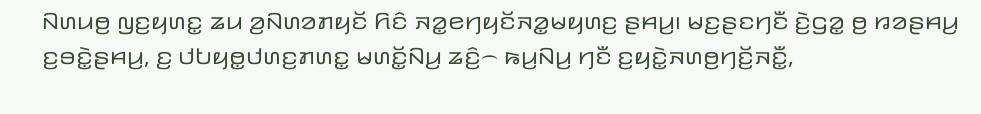ꤡꤛꤣꤥ꤬ ꤜꤢ꤬ꤟꤛꤢ꤭ ꤘꤣ ꤤ꤬ꤡꤛꤤꤊꤟꤢꤩ ꤖꤢꤨ ꤏꤤ꤭ꤕꤚꤟꤢꤩꤏꤤ꤭ꤗꤟꤛꤢ꤬ ꤔꤌꤣ꤬꤯ ꤗꤢ꤬ꤔꤢꤚꤢꤪ ꤢꤧ꤬ꤞꤤ꤭ ꤥ꤬ ꤙꤤꤔꤌꤣ꤬ ꤢ꤬ꤋꤢꤧ꤭ꤔꤌꤣ꤬, ꤢ꤬ ꤓꤝꤟꤥ꤭ꤓꤛꤢ꤬ꤊꤛꤢ꤭ ꤗꤛꤢꤩ꤭ꤡꤣ꤬ ꤘꤢꤨ꤬꤮ ꤒꤣ꤬ꤡꤣ꤬ ꤚꤢꤪ ꤢ꤬ꤟꤢꤧ꤭ꤏꤛꤥ꤬ꤚꤢꤩ꤬ꤏꤢꤪ꤭,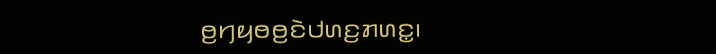ꤥ꤬ꤚꤟꤥꤥ꤬ꤢꤧꤓꤛꤢ꤬ꤊꤛꤢ꤭꤯